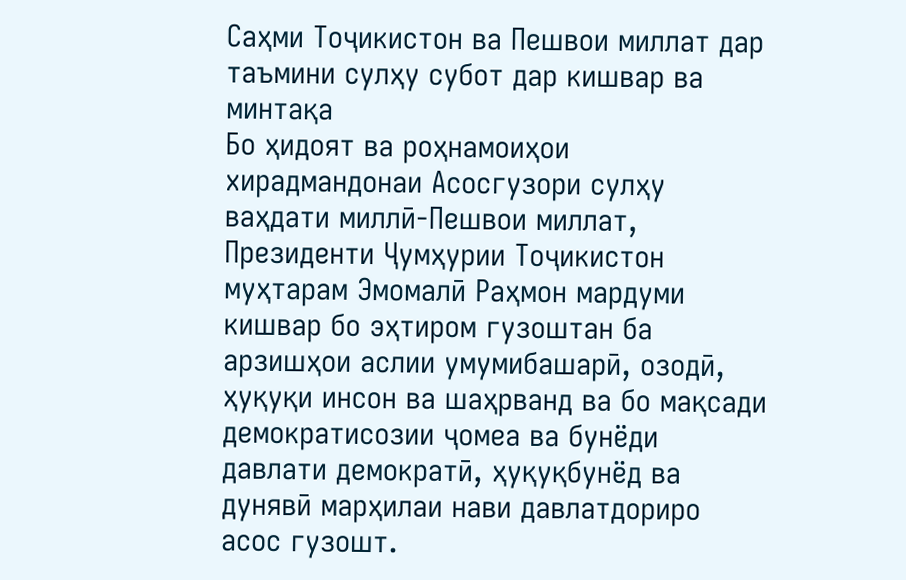Саҳми Тоҷикистон ва Пешвои миллат дар таъмини сулҳу субот дар кишвар ва минтақа
Бо ҳидоят ва роҳнамоиҳои хирадмандонаи Асосгузори сулҳу ваҳдати миллӣ-Пешвои миллат, Президенти Ҷумҳурии Тоҷикистон муҳтарам Эмомалӣ Раҳмон мардуми кишвар бо эҳтиром гузоштан ба арзишҳои аслии умумибашарӣ, озодӣ, ҳуқуқи инсон ва шаҳрванд ва бо мақсади демократисозии ҷомеа ва бунёди давлати демократӣ, ҳуқуқбунёд ва дунявӣ марҳилаи нави давлатдориро асос гузошт.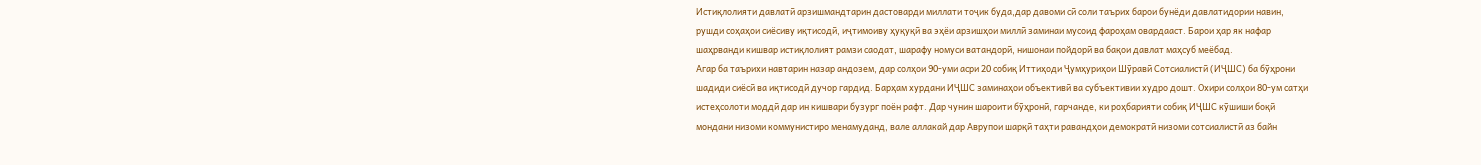Истиқлолияти давлатӣ арзишмандтарин дастоварди миллати тоҷик буда,дар давоми сӣ соли таърих барои бунёди давлатидории навин, рушди соҳаҳои сиёсиву иқтисодӣ, иҷтимоиву ҳуқуқӣ ва эҳёи арзишҳои миллӣ заминаи мусоид фароҳам овардааст. Барои ҳар як нафар шаҳрванди кишвар истиқлолият рамзи саодат, шарафу номуси ватандорӣ, нишонаи пойдорӣ ва бақои давлат маҳсуб меёбад.
Агар ба таърихи навтарин назар андозем, дар солҳои 90-уми асри 20 собиқ Иттиҳоди Ҷумҳуриҳои Шӯравӣ Сотсиалистӣ (ИҶШС) ба бӯҳрони шадиди сиёсӣ ва иқтисодӣ дучор гардид. Барҳам хурдани ИҶШС заминаҳои объективӣ ва субъективии худро дошт. Охири солҳои 80-ум сатҳи истеҳсолоти моддӣ дар ин кишвари бузург поён рафт. Дар чунин шароити бӯҳронӣ, гарчанде, ки роҳбарияти собиқ ИҶШС кӯшиши боқӣ мондани низоми коммунистиро менамуданд, вале аллакай дар Аврупои шарқӣ таҳти равандҳои демократӣ низоми сотсиалистӣ аз байн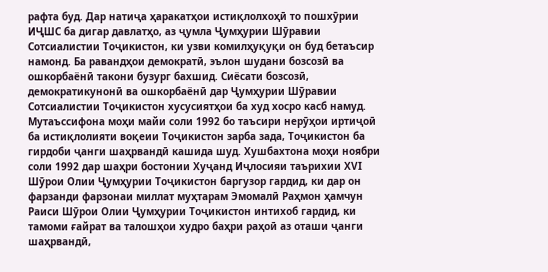рафта буд. Дар натиҷа ҳаракатҳои истиқлолхоҳӣ то пошхӯрии ИҶШС ба дигар давлатҳо, аз ҷумла Ҷумҳурии Шӯравии Сотсиалистии Тоҷикистон, ки узви комилҳуқуқи он буд бетаъсир намонд. Ба равандҳои демократӣ, эълон шудани бозсозӣ ва ошкорбаёнӣ такони бузург бахшид. Сиёсати бозсозӣ, демократикунонӣ ва ошкорбаёнӣ дар Ҷумҳурии Шӯравии Сотсиалистии Тоҷикистон хусусиятҳои ба худ хосро касб намуд.
Мутаъссифона моҳи майи соли 1992 бо таъсири нерӯҳои иртиҷоӣ ба истиқлолияти воқеии Тоҷикистон зарба зада, Тоҷикистон ба гирдоби ҷанги шаҳрвандӣ кашида шуд. Хушбахтона моҳи ноябри соли 1992 дар шаҳри бостонии Хуҷанд Иҷлосияи таърихии ХVI Шӯрои Олии Ҷумҳурии Тоҷикистон баргузор гардид, ки дар он фарзанди фарзонаи миллат муҳтарам Эмомалӣ Раҳмон ҳамчун Раиси Шӯрои Олии Ҷумҳурии Тоҷикистон интихоб гардид, ки тамоми ғайрат ва талошҳои худро баҳри раҳоӣ аз оташи ҷанги шаҳрвандӣ,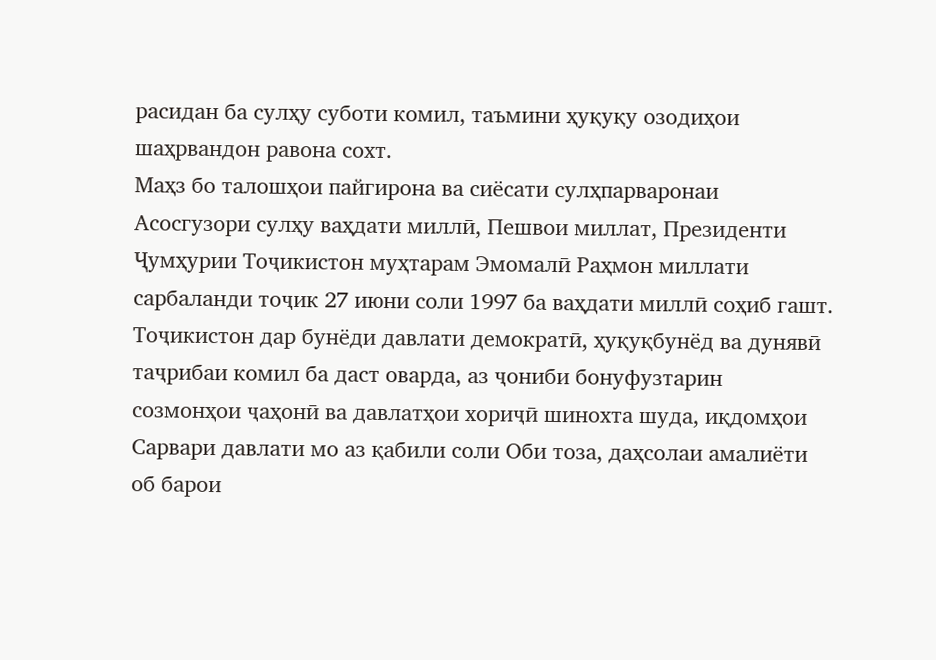расидан ба сулҳу суботи комил, таъмини ҳуқуқу озодиҳои шаҳрвандон равона сохт.
Маҳз бо талошҳои пайгирона ва сиёсати сулҳпарваронаи Асосгузори сулҳу ваҳдати миллӣ, Пешвои миллат, Президенти Ҷумҳурии Тоҷикистон муҳтарам Эмомалӣ Раҳмон миллати сарбаланди тоҷик 27 июни соли 1997 ба ваҳдати миллӣ соҳиб гашт. Тоҷикистон дар бунёди давлати демократӣ, ҳуқуқбунёд ва дунявӣ таҷрибаи комил ба даст оварда, аз ҷониби бонуфузтарин созмонҳои ҷаҳонӣ ва давлатҳои хориҷӣ шинохта шуда, иқдомҳои Сарвари давлати мо аз қабили соли Оби тоза, даҳсолаи амалиёти об барои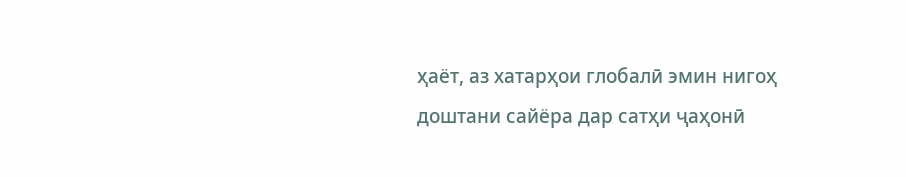ҳаёт, аз хатарҳои глобалӣ эмин нигоҳ доштани сайёра дар сатҳи ҷаҳонӣ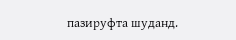пазируфта шуданд.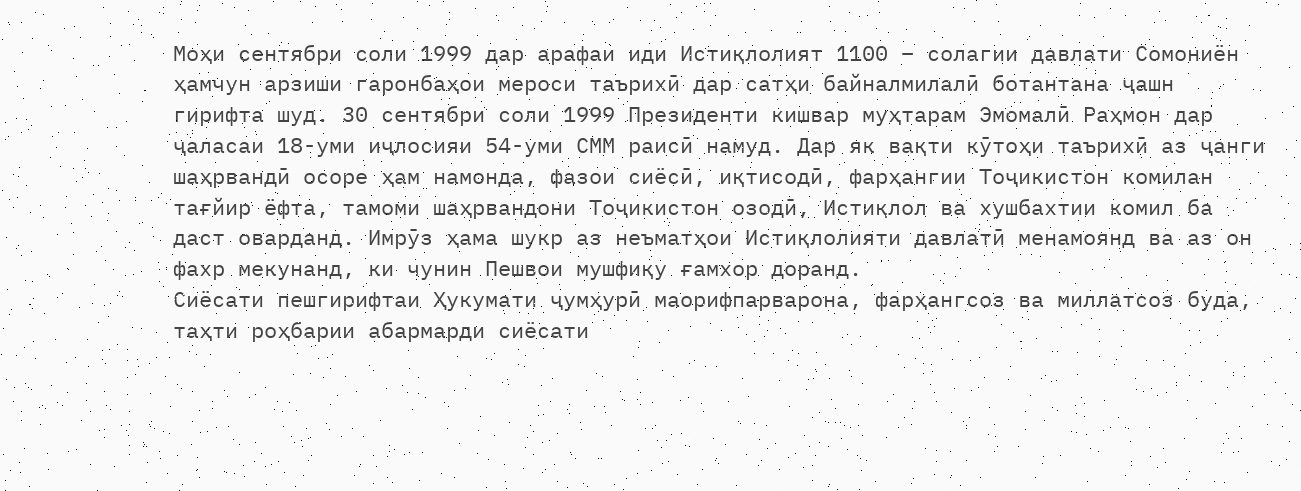Моҳи сентябри соли 1999 дар арафаи иди Истиқлолият 1100 – солагии давлати Сомониён ҳамчун арзиши гаронбаҳои мероси таърихӣ дар сатҳи байналмилалӣ ботантана ҷашн гирифта шуд. 30 сентябри соли 1999 Президенти кишвар муҳтарам Эмомалӣ Раҳмон дар ҷаласаи 18-уми иҷлосияи 54-уми СММ раисӣ намуд. Дар як вақти кӯтоҳи таърихӣ аз ҷанги шаҳрвандӣ осоре ҳам намонда, фазои сиёсӣ, иқтисодӣ, фарҳангии Тоҷикистон комилан тағйир ёфта, тамоми шаҳрвандони Тоҷикистон озодӣ, Истиқлол ва хушбахтии комил ба даст оварданд. Имрӯз ҳама шукр аз неъматҳои Истиқлолияти давлатӣ менамоянд ва аз он фахр мекунанд, ки чунин Пешвои мушфиқу ғамхор доранд.
Сиёсати пешгирифтаи Ҳукумати ҷумҳурӣ маорифпарварона, фарҳангсоз ва миллатсоз буда, таҳти роҳбарии абармарди сиёсати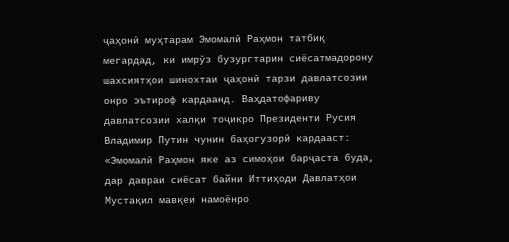ҷаҳонӣ муҳтарам Эмомалӣ Раҳмон татбиқ мегардад, ки имрӯз бузургтарин сиёсатмадорону шахсиятҳои шинохтаи ҷаҳонӣ тарзи давлатсозии онро эътироф кардаанд. Ваҳдатофариву давлатсозии халқи тоҷикро Президенти Русия Владимир Путин чунин баҳогузорӣ кардааст: «Эмомалӣ Раҳмон яке аз симоҳои барҷаста буда, дар давраи сиёсат байни Иттиҳоди Давлатҳои Мустақил мавқеи намоёнро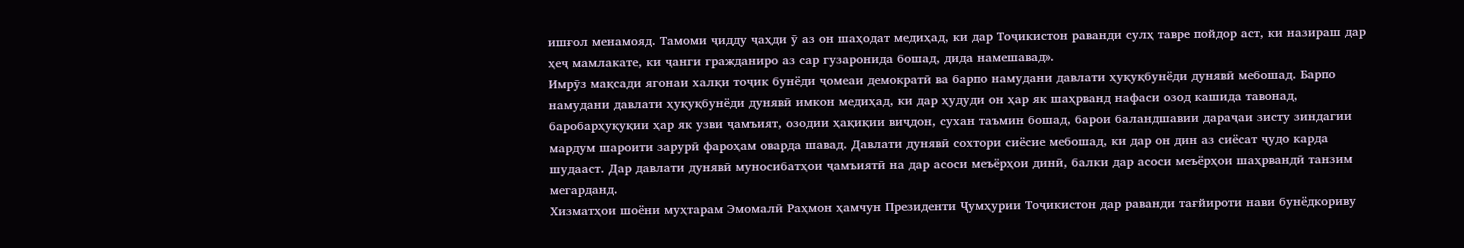ишғол менамояд. Тамоми ҷидду ҷаҳди ӯ аз он шаҳодат медиҳад, ки дар Тоҷикистон раванди сулҳ тавре пойдор аст, ки назираш дар ҳеҷ мамлакате, ки ҷанги гражданиро аз сар гузаронида бошад, дида намешавад».
Имрӯз мақсади ягонаи халқи тоҷик бунёди ҷомеаи демократӣ ва барпо намудани давлати ҳуқуқбунёди дунявӣ мебошад. Барпо намудани давлати ҳуқуқбунёди дунявӣ имкон медиҳад, ки дар ҳудуди он ҳар як шаҳрванд нафаси озод кашида тавонад, баробарҳуқуқии ҳар як узви ҷамъият, озодии ҳақиқии виҷдон, сухан таъмин бошад, барои баландшавии дараҷаи зисту зиндагии мардум шароити зарурӣ фароҳам оварда шавад. Давлати дунявӣ сохтори сиёсие мебошад, ки дар он дин аз сиёсат ҷудо карда шудааст. Дар давлати дунявӣ муносибатҳои ҷамъиятӣ на дар асоси меъёрҳои динӣ, балки дар асоси меъёрҳои шаҳрвандӣ танзим мегарданд.
Хизматҳои шоёни муҳтарам Эмомалӣ Раҳмон ҳамчун Президенти Ҷумҳурии Тоҷикистон дар раванди тағйироти нави бунёдкориву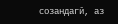созандагӣ, аз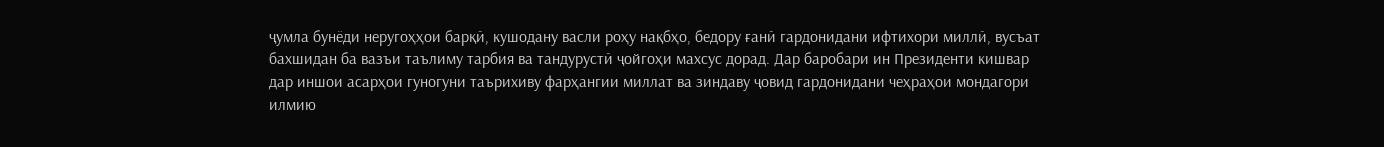ҷумла бунёди неругоҳҳои барқӣ, кушодану васли роҳу нақбҳо, бедору ғанӣ гардонидани ифтихори миллӣ, вусъат бахшидан ба вазъи таълиму тарбия ва тандурустӣ ҷойгоҳи махсус дорад. Дар баробари ин Президенти кишвар дар иншои асарҳои гуногуни таърихиву фарҳангии миллат ва зиндаву ҷовид гардонидани чеҳраҳои мондагори илмию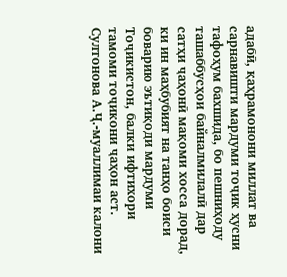адабӣ, қаҳрамонони миллат ва сарнавишти мардуми тоҷик ҳусни тафоҳум бахшида, бо пешниҳоду ташаббусҳои байналмилалӣ дар сатҳи ҷаҳонӣ мақоми хосса дорад, ки ин маҳбубият на танҳо боиси боварию эътиқоди мардуми Тоҷикистон, балки ифтихори тамоми тоҷикони ҷаҳон аст.
Султонова А.Ҷ.-муаллимаи калони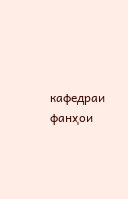кафедраи фанҳои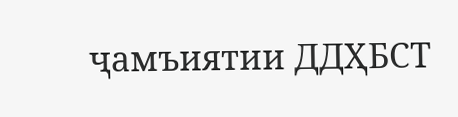ҷамъиятии ДДҲБСТ